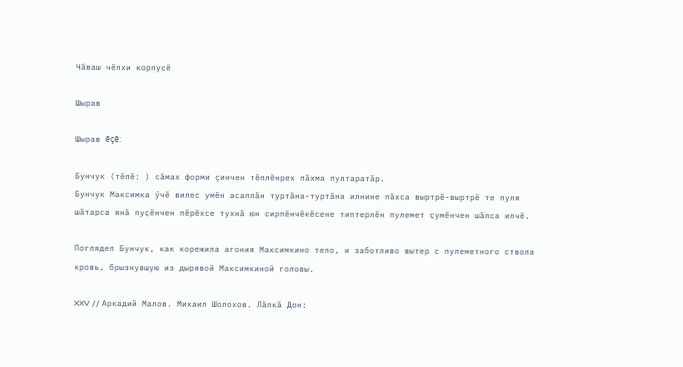Чӑваш чӗлхи корпусӗ

Шырав

Шырав ĕçĕ:

Бунчук (тĕпĕ: ) сăмах форми çинчен тĕплĕнрех пăхма пултаратăр.
Бунчук Максимка ӳчӗ вилес умӗн асаплӑн туртӑна-туртӑна илнине пӑхса выртрӗ-выртрӗ те пуля шӑтарса янӑ пуҫӗнчен пӗрӗхсе тухнӑ юн сирпӗнчӗкӗсене типтерлӗн пулемет ҫумӗнчен шӑлса илчӗ.

Поглядел Бунчук, как корежила агония Максимкино тело, и заботливо вытер с пулеметного ствола кровь, брызнувшую из дырявой Максимкиной головы.

XXV // Аркадий Малов. Михаил Шолохов. Лӑпкӑ Дон: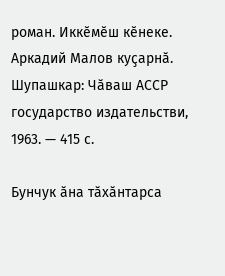роман. Иккӗмӗш кӗнеке. Аркадий Малов куҫарнӑ. Шупашкар: Чӑваш АССР государство издательстви, 1963. — 415 с.

Бунчук ӑна тӑхӑнтарса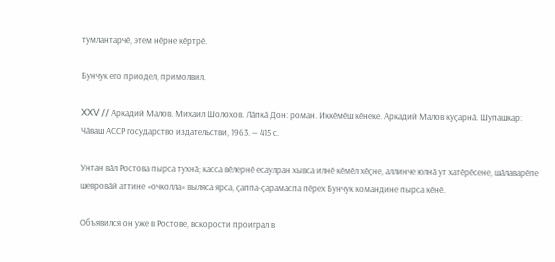тумлантарчӗ, этем нӗрне кӗртрӗ.

Бунчук его приодел, примолвил.

XXV // Аркадий Малов. Михаил Шолохов. Лӑпкӑ Дон: роман. Иккӗмӗш кӗнеке. Аркадий Малов куҫарнӑ. Шупашкар: Чӑваш АССР государство издательстви, 1963. — 415 с.

Унтан вӑл Ростова пырса тухнӑ; касса вӗлернӗ есаулран хывса илнӗ кӗмӗл хӗҫне, аллинче юлнӑ ут хатӗрӗсене, шӑлаварӗпе шевровӑй аттине «очколла» выляса ярса, ҫаппа-ҫарамаспа пӗрех Бунчук командине пырса кӗнӗ.

Объявился он уже в Ростове, вскорости проиграл в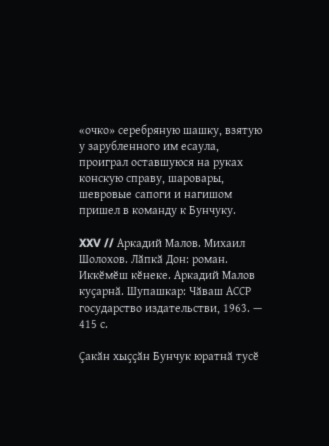«очко» серебряную шашку, взятую у зарубленного им есаула, проиграл оставшуюся на руках конскую справу, шаровары, шевровые сапоги и нагишом пришел в команду к Бунчуку.

XXV // Аркадий Малов. Михаил Шолохов. Лӑпкӑ Дон: роман. Иккӗмӗш кӗнеке. Аркадий Малов куҫарнӑ. Шупашкар: Чӑваш АССР государство издательстви, 1963. — 415 с.

Ҫакӑн хыҫҫӑн Бунчук юратнӑ тусӗ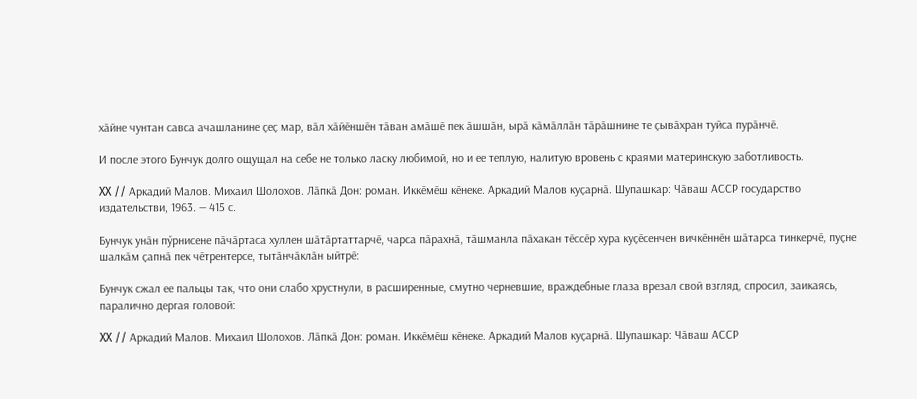хӑйне чунтан савса ачашланине ҫеҫ мар, вӑл хӑйӗншӗн тӑван амӑшӗ пек ӑшшӑн, ырӑ кӑмӑллӑн тӑрӑшнине те ҫывӑхран туйса пурӑнчӗ.

И после этого Бунчук долго ощущал на себе не только ласку любимой, но и ее теплую, налитую вровень с краями материнскую заботливость.

XX // Аркадий Малов. Михаил Шолохов. Лӑпкӑ Дон: роман. Иккӗмӗш кӗнеке. Аркадий Малов куҫарнӑ. Шупашкар: Чӑваш АССР государство издательстви, 1963. — 415 с.

Бунчук унӑн пӳрнисене пӑчӑртаса хуллен шӑтӑртаттарчӗ, чарса пӑрахнӑ, тӑшманла пӑхакан тӗссӗр хура куҫӗсенчен вичкӗннӗн шӑтарса тинкерчӗ, пуҫне шалкӑм ҫапнӑ пек чӗтрентерсе, тытӑнчӑклӑн ыйтрӗ:

Бунчук сжал ее пальцы так, что они слабо хрустнули, в расширенные, смутно черневшие, враждебные глаза врезал свой взгляд, спросил, заикаясь, паралично дергая головой:

XX // Аркадий Малов. Михаил Шолохов. Лӑпкӑ Дон: роман. Иккӗмӗш кӗнеке. Аркадий Малов куҫарнӑ. Шупашкар: Чӑваш АССР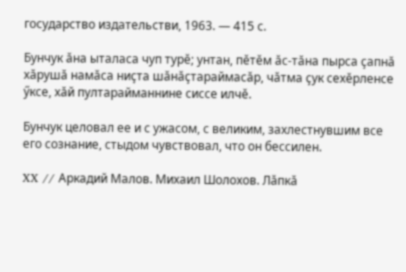государство издательстви, 1963. — 415 с.

Бунчук ӑна ыталаса чуп турӗ; унтан, пӗтӗм ӑс-тӑна пырса ҫапнӑ хӑрушӑ намӑса ниҫта шӑнӑҫтараймасӑр, чӑтма ҫук сехӗрленсе ӳксе, хӑй пултарайманнине сиссе илчӗ.

Бунчук целовал ее и с ужасом, с великим, захлестнувшим все его сознание, стыдом чувствовал, что он бессилен.

XX // Аркадий Малов. Михаил Шолохов. Лӑпкӑ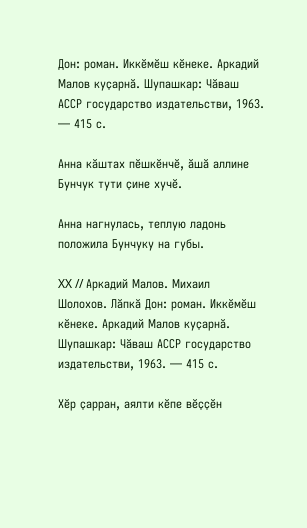Дон: роман. Иккӗмӗш кӗнеке. Аркадий Малов куҫарнӑ. Шупашкар: Чӑваш АССР государство издательстви, 1963. — 415 с.

Анна кӑштах пӗшкӗнчӗ, ӑшӑ аллине Бунчук тути ҫине хучӗ.

Анна нагнулась, теплую ладонь положила Бунчуку на губы.

XX // Аркадий Малов. Михаил Шолохов. Лӑпкӑ Дон: роман. Иккӗмӗш кӗнеке. Аркадий Малов куҫарнӑ. Шупашкар: Чӑваш АССР государство издательстви, 1963. — 415 с.

Хӗр ҫарран, аялти кӗпе вӗҫҫӗн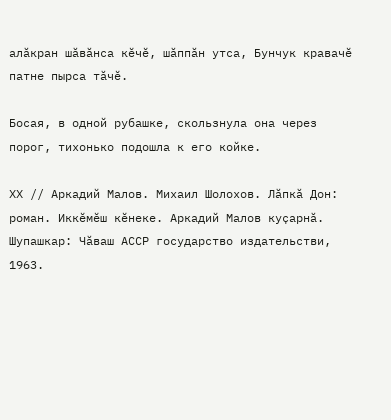алӑкран шӑвӑнса кӗчӗ, шӑппӑн утса, Бунчук кравачӗ патне пырса тӑчӗ.

Босая, в одной рубашке, скользнула она через порог, тихонько подошла к его койке.

XX // Аркадий Малов. Михаил Шолохов. Лӑпкӑ Дон: роман. Иккӗмӗш кӗнеке. Аркадий Малов куҫарнӑ. Шупашкар: Чӑваш АССР государство издательстви, 1963.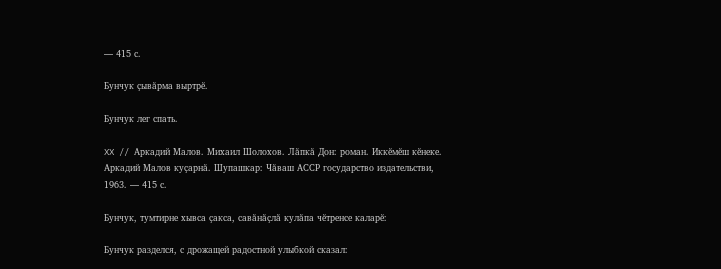— 415 с.

Бунчук ҫывӑрма выртрӗ.

Бунчук лег спать.

XX // Аркадий Малов. Михаил Шолохов. Лӑпкӑ Дон: роман. Иккӗмӗш кӗнеке. Аркадий Малов куҫарнӑ. Шупашкар: Чӑваш АССР государство издательстви, 1963. — 415 с.

Бунчук, тумтирне хывса ҫакса, савӑнӑҫлӑ кулӑпа чӗтренсе каларӗ:

Бунчук разделся, с дрожащей радостной улыбкой сказал: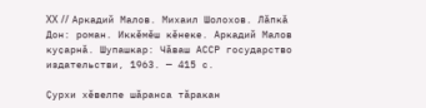XX // Аркадий Малов. Михаил Шолохов. Лӑпкӑ Дон: роман. Иккӗмӗш кӗнеке. Аркадий Малов куҫарнӑ. Шупашкар: Чӑваш АССР государство издательстви, 1963. — 415 с.

Ҫурхи хӗвелпе шӑранса тӑракан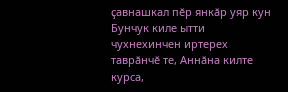ҫавнашкал пӗр янкӑр уяр кун Бунчук киле ытти чухнехинчен иртерех таврӑнчӗ те, Аннӑна килте курса,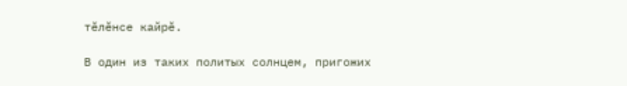тӗлӗнсе кайрӗ.

В один из таких политых солнцем, пригожих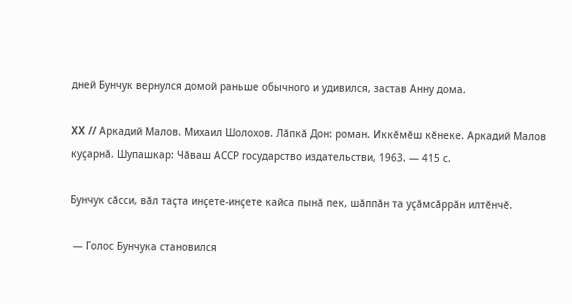дней Бунчук вернулся домой раньше обычного и удивился, застав Анну дома.

XX // Аркадий Малов. Михаил Шолохов. Лӑпкӑ Дон: роман. Иккӗмӗш кӗнеке. Аркадий Малов куҫарнӑ. Шупашкар: Чӑваш АССР государство издательстви, 1963. — 415 с.

Бунчук сӑсси, вӑл таҫта инҫете-инҫете кайса пынӑ пек, шӑппӑн та уҫӑмсӑррӑн илтӗнчӗ.

 — Голос Бунчука становился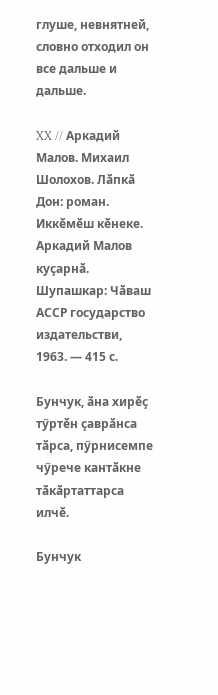глуше, невнятней, словно отходил он все дальше и дальше.

XX // Аркадий Малов. Михаил Шолохов. Лӑпкӑ Дон: роман. Иккӗмӗш кӗнеке. Аркадий Малов куҫарнӑ. Шупашкар: Чӑваш АССР государство издательстви, 1963. — 415 с.

Бунчук, ӑна хирӗҫ тӳртӗн ҫаврӑнса тӑрса, пӳрнисемпе чӳрече кантӑкне тӑкӑртаттарса илчӗ.

Бунчук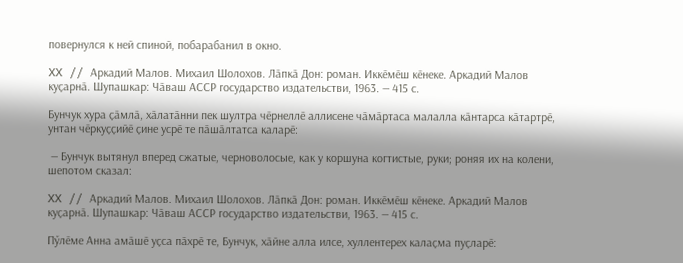повернулся к ней спиной, побарабанил в окно.

XX // Аркадий Малов. Михаил Шолохов. Лӑпкӑ Дон: роман. Иккӗмӗш кӗнеке. Аркадий Малов куҫарнӑ. Шупашкар: Чӑваш АССР государство издательстви, 1963. — 415 с.

Бунчук хура ҫӑмлӑ, хӑлатӑнни пек шултра чӗрнеллӗ аллисене чӑмӑртаса малалла кӑнтарса кӑтартрӗ, унтан чӗркуҫҫийӗ ҫине усрӗ те пӑшӑлтатса каларӗ:

 — Бунчук вытянул вперед сжатые, черноволосые, как у коршуна когтистые, руки; роняя их на колени, шепотом сказал:

XX // Аркадий Малов. Михаил Шолохов. Лӑпкӑ Дон: роман. Иккӗмӗш кӗнеке. Аркадий Малов куҫарнӑ. Шупашкар: Чӑваш АССР государство издательстви, 1963. — 415 с.

Пӳлӗме Анна амӑшӗ уҫса пӑхрӗ те, Бунчук, хӑйне алла илсе, хуллентерех калаҫма пуҫларӗ: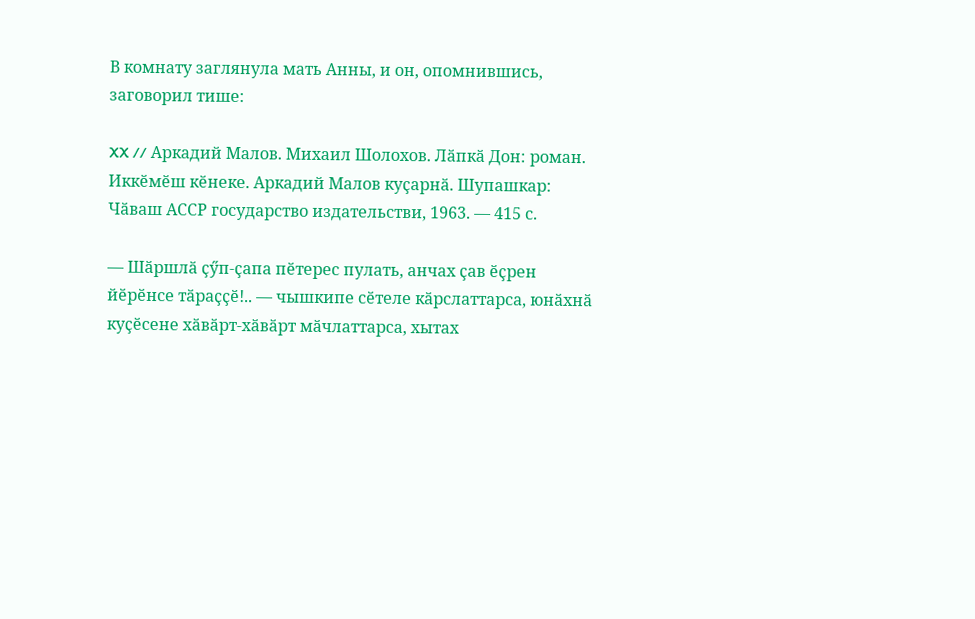В комнату заглянула мать Анны, и он, опомнившись, заговорил тише:

XX // Аркадий Малов. Михаил Шолохов. Лӑпкӑ Дон: роман. Иккӗмӗш кӗнеке. Аркадий Малов куҫарнӑ. Шупашкар: Чӑваш АССР государство издательстви, 1963. — 415 с.

— Шӑршлӑ ҫӳп-ҫапа пӗтерес пулать, анчах ҫав ӗҫрен йӗрӗнсе тӑраҫҫӗ!.. — чышкипе сӗтеле кӑрслаттарса, юнӑхнӑ куҫӗсене хӑвӑрт-хӑвӑрт мӑчлаттарса, хытах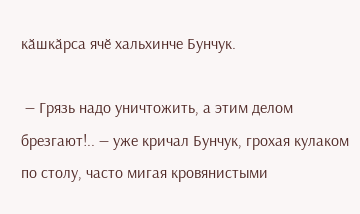кӑшкӑрса ячӗ хальхинче Бунчук.

 — Грязь надо уничтожить, а этим делом брезгают!.. — уже кричал Бунчук, грохая кулаком по столу, часто мигая кровянистыми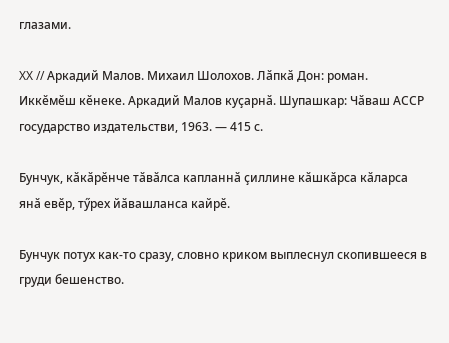глазами.

XX // Аркадий Малов. Михаил Шолохов. Лӑпкӑ Дон: роман. Иккӗмӗш кӗнеке. Аркадий Малов куҫарнӑ. Шупашкар: Чӑваш АССР государство издательстви, 1963. — 415 с.

Бунчук, кӑкӑрӗнче тӑвӑлса капланнӑ ҫиллине кӑшкӑрса кӑларса янӑ евӗр, тӳрех йӑвашланса кайрӗ.

Бунчук потух как-то сразу, словно криком выплеснул скопившееся в груди бешенство.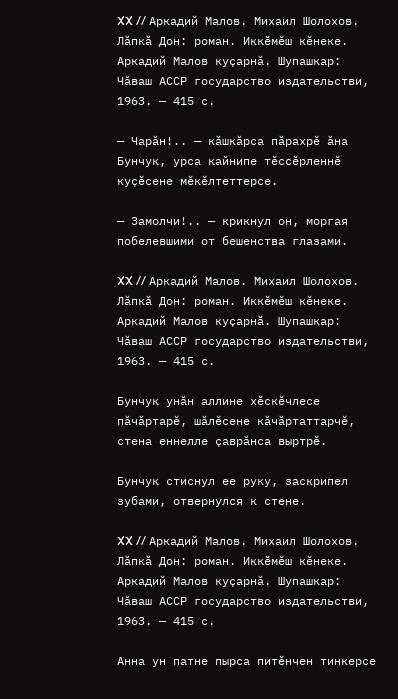XX // Аркадий Малов. Михаил Шолохов. Лӑпкӑ Дон: роман. Иккӗмӗш кӗнеке. Аркадий Малов куҫарнӑ. Шупашкар: Чӑваш АССР государство издательстви, 1963. — 415 с.

— Чарӑн!.. — кӑшкӑрса пӑрахрӗ ӑна Бунчук, урса кайнипе тӗссӗрленнӗ куҫӗсене мӗкӗлтеттерсе.

— Замолчи!.. — крикнул он, моргая побелевшими от бешенства глазами.

XX // Аркадий Малов. Михаил Шолохов. Лӑпкӑ Дон: роман. Иккӗмӗш кӗнеке. Аркадий Малов куҫарнӑ. Шупашкар: Чӑваш АССР государство издательстви, 1963. — 415 с.

Бунчук унӑн аллине хӗскӗчлесе пӑчӑртарӗ, шӑлӗсене кӑчӑртаттарчӗ, стена еннелле ҫаврӑнса выртрӗ.

Бунчук стиснул ее руку, заскрипел зубами, отвернулся к стене.

XX // Аркадий Малов. Михаил Шолохов. Лӑпкӑ Дон: роман. Иккӗмӗш кӗнеке. Аркадий Малов куҫарнӑ. Шупашкар: Чӑваш АССР государство издательстви, 1963. — 415 с.

Анна ун патне пырса питӗнчен тинкерсе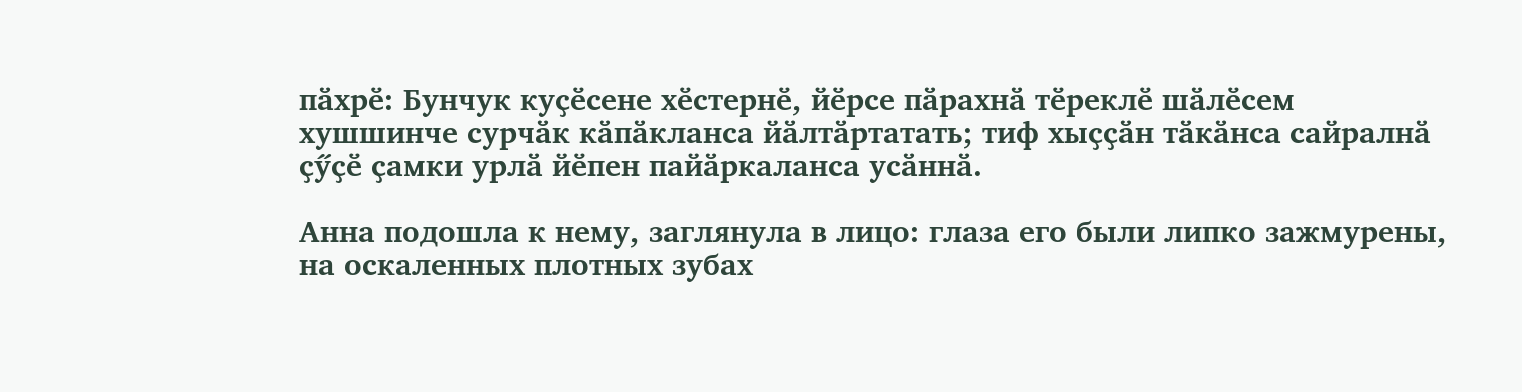пӑхрӗ: Бунчук куҫӗсене хӗстернӗ, йӗрсе пӑрахнӑ тӗреклӗ шӑлӗсем хушшинче сурчӑк кӑпӑкланса йӑлтӑртатать; тиф хыҫҫӑн тӑкӑнса сайралнӑ ҫӳҫӗ ҫамки урлӑ йӗпен пайӑркаланса усӑннӑ.

Анна подошла к нему, заглянула в лицо: глаза его были липко зажмурены, на оскаленных плотных зубах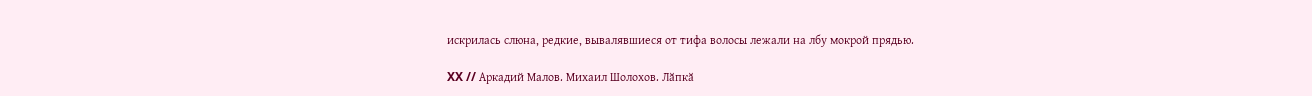искрилась слюна, редкие, вывалявшиеся от тифа волосы лежали на лбу мокрой прядью.

XX // Аркадий Малов. Михаил Шолохов. Лӑпкӑ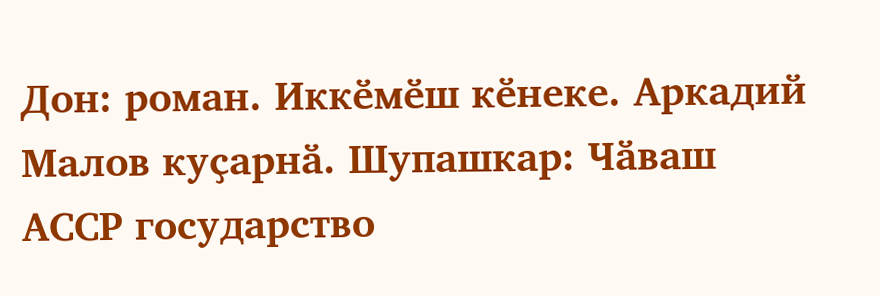Дон: роман. Иккӗмӗш кӗнеке. Аркадий Малов куҫарнӑ. Шупашкар: Чӑваш АССР государство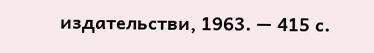издательстви, 1963. — 415 с.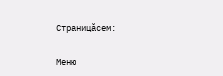Страницăсем:

Меню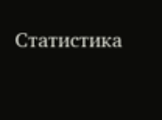Статистика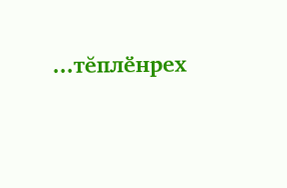...тĕплӗнрех